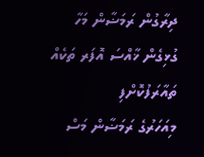ދިރާގުން ރަމަޟާން މަހާ ގުޅިގެން ޚާއްސަ އޮފަރ ތަކެއް ތައާރަފުކޮށްފި
މިއަހަރުގެ ރަމަޟާން މަސް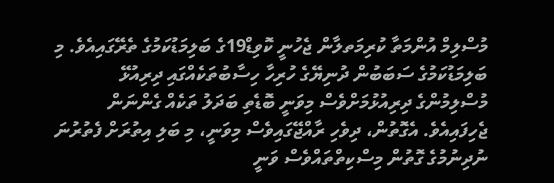މުސްލިމް އުންމަތާ ކުރިމަތލާން ޖެހުނީ ކޮވިޑް19ގެ ބަލިމަޑުކަމުގެ ތެރޭގައިއެވެ. މި ބަލިމަޑުކަމުގެ ސަބަބުން ދުނިޔޭގެ ހުރިހާ ހިސާބުތަކެއްގައި ދިރިއުޅޭ މުސްލިމުންގެ ދިރިއުޅުމަށްވެސް މިވަނީ ބޮޑެތި ބަދަލު ތަކެއް ގެންނަން ޖެހިފައިއެވެ. އެގޮތުން، ދިވެހި ރާއްޖޭގައިވެސް މިވަނީ، މި ބަލި އިތުރަށް ފެތުރުނަ ނުދިނުމުގެ ގޮތުން މިސްކިތްތައްވެސް ވަނީ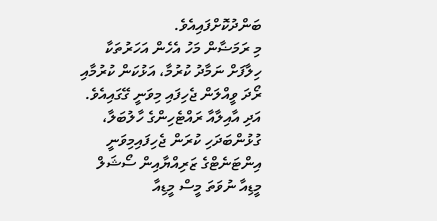ބަންދުކޮށްފައިއެވެ.
މި ރަމަޟާން މަހު އެހެން އަހަރުތަކާ ހިލާފަށް ނަމާދު ކުރުމާ، އަޅުކަން ކުރުމާއި ރޯދަ ވީއްލަން ޖެހިފައި މިވަނީ ގޭގައިއެވެ. އަދި އާއިލާއާ ރައްޓެހިންގެ ހާލުބަލާ، ގުޅުންބަދަހި ކުރަން ޖެހިފައިމިވަނީ އިންޓަނެޓްގެ ޒަރިއްޔާއިން ސޯޝަލް މީޑިއާ ނުވަތަ މީސް މީޑިއާ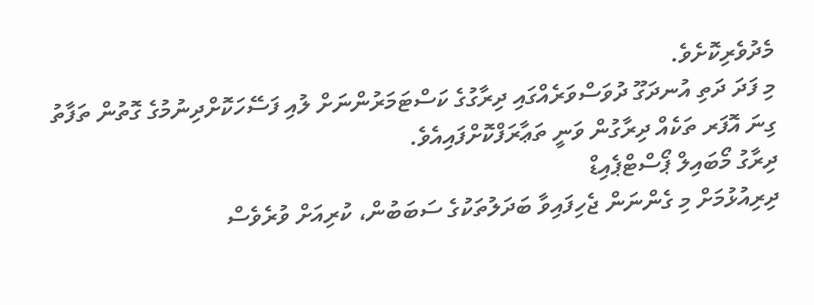މެދުވެރިކޮށެވެ.
މި ފަދަ ދަތި އުނދަގޫ ދުވަސްވަރެއްގައި ދިރާގުގެ ކަސްޓަމަރުންނަށް ލުއި ފަސޭހަކޮށްދިނުމުގެ ގޮތުން ތަފާތު ގިނަ އޮފަރ ތަކެއް ދިރާގުން ވަނީ ތަޢާރަފްކޮށްފައިއެވެ.
ދިރާގު މޯބައިލް ޕޯސްޓްޕެއިޑް
ދިރިއުޅުމަށް މި ގެންނަން ޖެހިފައިވާ ބަދަލުތަކުގެ ސަބަބުން، ކުރިއަށް ވުރެވެސް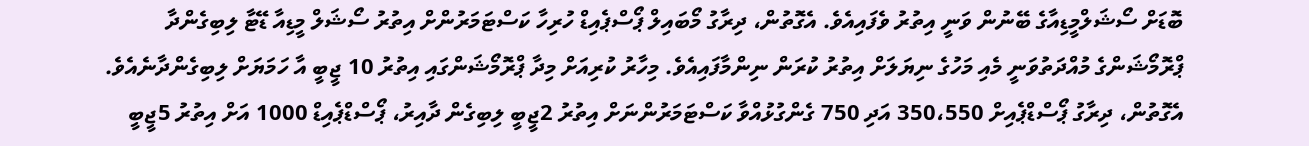ބޮޑަށް ސޯޝަލްމީޑިއާގެ ބޭނުން ވަނީ އިތުރު ވެފައިއެވެ. އެގޮތުން، ދިރާގު މޯބައިލް ޕޯސްޕެއިޑް ހުރިހާ ކަސްޓަމަރުންށް އިތުރު ސޯޝަލް މީޑިއާ ޑޭޓާ ލިބިގެންދާ ޕްރޮމޯޝަންގެ މުއްދަތުވަނީ މެއި މަހުގެ ނިޔަލަށް އިތުރު ކުރަން ނިންމާފައިއެވެ. މިހާރު ކުރިއަށް މިދާ ޕްރޮމޯޝަންގައި އިތުރު 10 ޖީބީ އާ ހަމަޔަށް ލިބިގެންދާނެއެވެ.
އެގޮތުން، ދިރާގު ޕޯސްޑްޕެއިށް 350،550 އަދި 750 ގެންގުޅުއްވާ ކަސްޓަމަރުންނަށް އިތުރު 2ޖީބީ ލިބިގެން ދާއިރު، ޕޯސްޑްޕެއިޑް 1000 އަށް އިތުރު 5ޖީބީ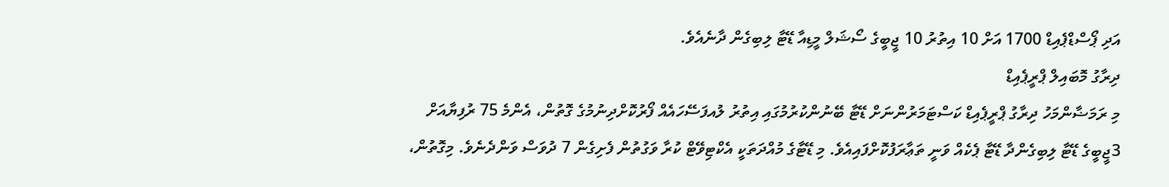އަދި ޕޯސްޑްޕެއިޑް 1700 އަށް 10 އިތުރު 10 ޖީބީގެ ސޯޝަލް މީޑިއާ ޑޭޓާ ލިބިގެން ދާނެއެވެ.
ދިރާގު މޮބައިލް ޕްރީޕެއިޑް
މި ރަމަޟާންމަހު ދިރާގު ޕްރީޕެއިޑް ކަސްޓަމަރުންނަށް ޑޭޓާ ބޭނުންކުރުމުގައި އިތުރު ލުއފަސޭހައެއް ފޯރުކޮށްދިނުމުގެ ގޮތުން، އެންމެ 75 ރުފިޔާއަށް 3ޖީބީގެ ޑޭޓާ ލިބިގެންދާ ޑޭޓާ ޕެކެއް ވަނީ ތަޢާރަފުކޮށްފައިއެވެ. މި ޑޭޓާގެ މުއްދަތަކީ އެކްޓިވޭޓް ކުރާ ވަގުތުން ފެށިގެން 7 ދުވަސް ވަންދެނެވެ. މިގޮތުން،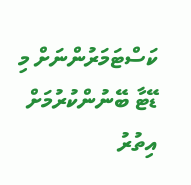ކަސްޓަމަރުންނަށް މި ޑޭޓާ ބޭނުންކުރުމަށް އިތުރު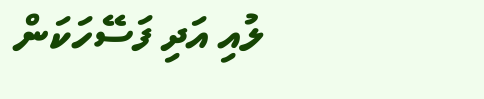ލުއި އަދި ފަސޭހަކަން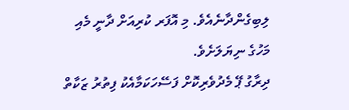ލިބިގެންދާނެއެވެ. މި އޮފަރ ކުރިއަށް ދާނީ މެއި މަހުގެ ނިޔަލަށެވެ.
ދިރާގު ޕޭ މެދުވެރިކޮށް ފަސޭހަކަމާއެކު ފިތުރު ޒަކާތް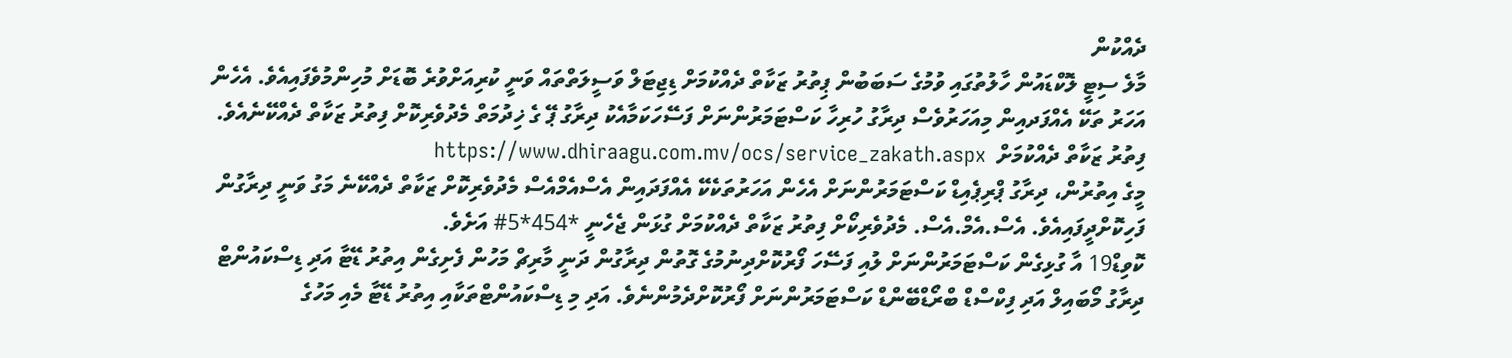ދެއްކުން
މާލެ ސިޓީ ލޮކްޑައުން ހާލުތުގައި ވުމުގެ ސަބަބުން ޕިތުރު ޒަކާތް ދެއްކުމަށް ޑިޖިޓަލް ވަސީލަތްތައް ވަނީ ކުރިއަށްވުރެ ބޮޑަށް މުހިންމުވެފައިއެވެ. އެހެން އަހަރު ތަކޭ އެއްފަދއިން މިއަހަރުވެސް ދިރާގު ހުރިހާ ކަސްޓަމަރުންނަށް ފަސޭހަކަމާއެކު ދިރާގު ޕޭ ގެ ޚިދުމަތް މެދުވެރިކޮށް ފިތުރު ޒަކާތް ދެއްކޭނެއެވެ. ފިތުރު ޒަކާތް ދެއްކުމަށް  https://www.dhiraagu.com.mv/ocs/service_zakath.aspx
މީގެ އިތުރުން، ދިރާގު ޕްރިޕެއިޑް ކަސްޓަމަރުންނަށް އެހެން އަހަރުތަކެކޭ އެއްފަދައިން އެސްއެމްއެސް މެދުވެރިކޮށް ޒަކާތް ދެއްކޭނެ މަގު ވަނީ ދިރާގުން ފަހިކޮށްދީފައިއެވެ. އެސް.އެމް.އެސް. މެދުވެރިކޯށް ފިތުރު ޒަކާތް ދެއްކުމަށް ގުޅަން ޖެހެނީ *454*5# އަށެވެ.
ކޮވިޑް19 އާ ގުޅިގެން ކަސްޓަމަރުންނަށް ލުއި ފަސޭހަ ފޯރުކޮށްދިނުމުގެ ގޮތުން ދިރާގުން ދަނީ މާރިޗް މަހުން ފެށިގެން އިތުރު ޑޭޓާ އަދި ޑިސްކައުންޓް ދިރާގު މޯބައިލް އަދި ފިކްސްޑް ބްރޯޑްބޭންޑް ކަސްޓަމަރުންނަށް ފޯރުކޮށްދެމުންނެވެ. އަދި މި ޑިސްކައުންޓްތަކާއި އިތުރު ޑޭޓާ މެއި މަހުގެ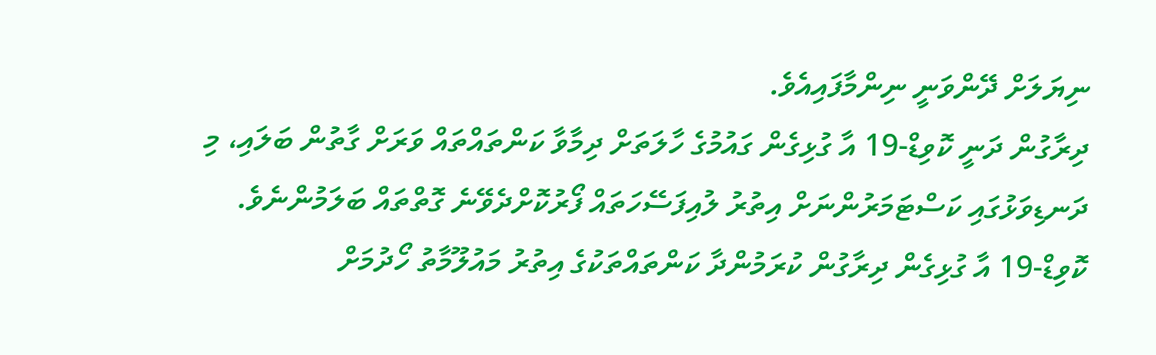ނިޔަލަށް ދޭންވަނީ ނިންމާފައިއެވެ.
ދިރާގުން ދަނީ ކޮވިޑް-19 އާ ގުޅިގެން ގައުމުގެ ހާލަތަށް ދިމާވާ ކަންތައްތައް ވަރަށް ގާތުން ބަލައި، މި ދަނޑިވަޅުގައި ކަސްޓަމަރުންނަށް އިތުރު ލުއިފަސޭހަތައް ފޯރުކޮށްދެވޭނެ ގޮތްތައް ބަލަމުންނެވެ. ކޮވިޑް-19 އާ ގުޅިގެން ދިރާގުން ކުރަމުންދާ ކަންތައްތަކުގެ އިތުރު މައުލޫމާތު ހޯދުމަށް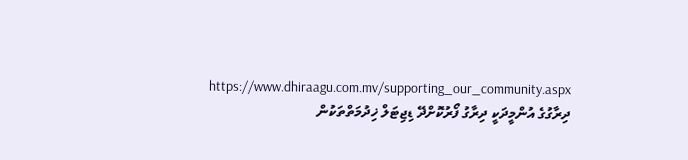https://www.dhiraagu.com.mv/supporting_our_community.aspx
ދިރާގުގެ އުންމީދަކީ ދިރާގު ފޯރުކޮށްދޭ ޑިޖިޓަލް ޚިދުމަތްތަކުން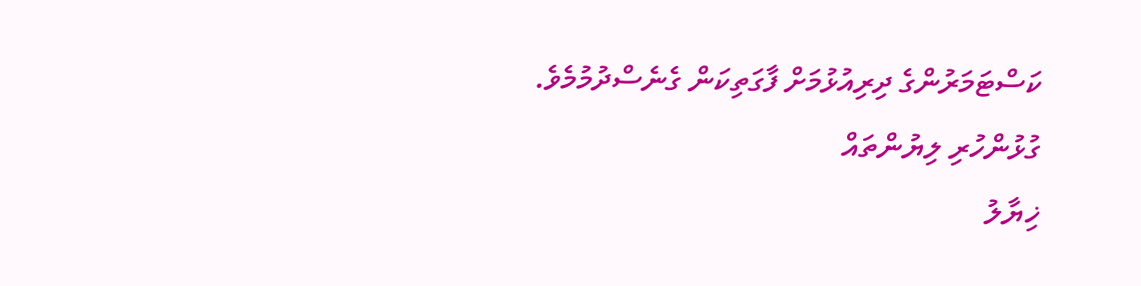ކަސްޓަމަރުންގެ ދިރިއުޅުމަށް ފާގަތިކަން ގެނެސްދުމުމެވެ.
ގުޅުންހުރި ލިޔުންތައް
ޚިޔާލު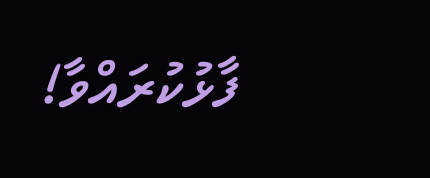ފާޅުކުރައްވާ!